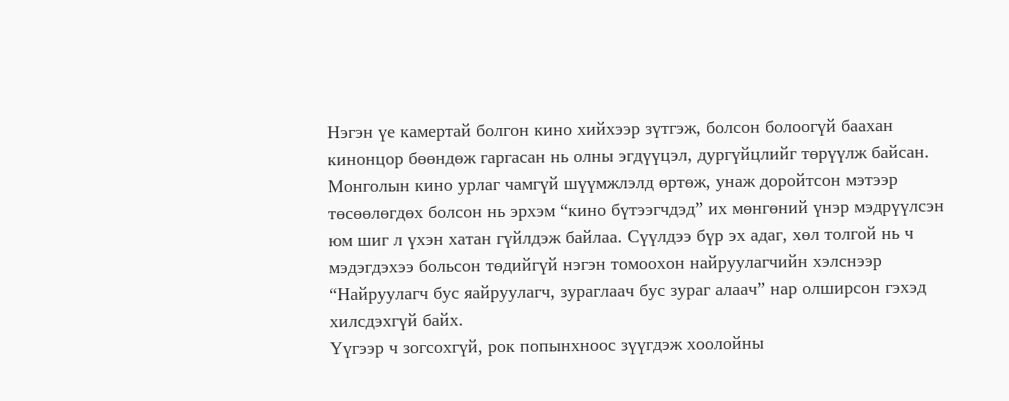Нэгэн үе камертай болгон кино хийхээр зүтгэж, болсон болоогүй баахан кинонцор бөөндөж гаргасан нь олны эгдүүцэл, дургүйцлийг төрүүлж байсан. Монголын кино урлаг чамгүй шүүмжлэлд өртөж, унаж доройтсон мэтээр төсөөлөгдөх болсон нь эрхэм “кино бүтээгчдэд” их мөнгөний үнэр мэдрүүлсэн юм шиг л үхэн хатан гүйлдэж байлаа. Сүүлдээ бүр эх адаг, хөл толгой нь ч мэдэгдэхээ больсон төдийгүй нэгэн томоохон найруулагчийн хэлснээр “Найруулагч бус яайруулагч, зураглаач бус зураг алаач” нар олширсон гэхэд хилсдэхгүй байх.
Үүгээр ч зогсохгүй, рок попынхноос зүүгдэж хоолойны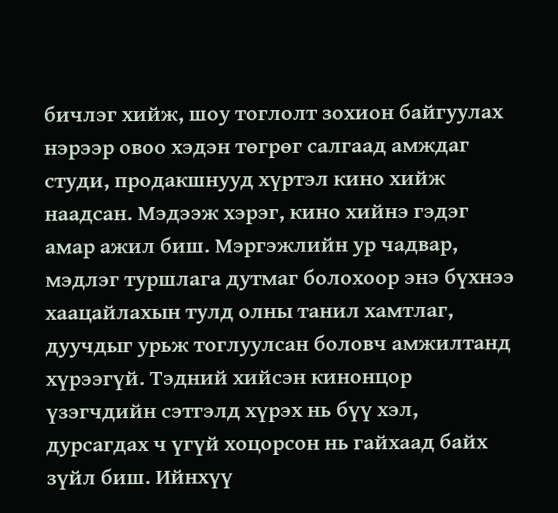бичлэг хийж, шоу тоглолт зохион байгуулах нэрээр овоо хэдэн төгрөг салгаад амждаг студи, продакшнууд хүртэл кино хийж наадсан. Мэдээж хэрэг, кино хийнэ гэдэг амар ажил биш. Мэргэжлийн ур чадвар, мэдлэг туршлага дутмаг болохоор энэ бүхнээ хаацайлахын тулд олны танил хамтлаг, дуучдыг урьж тоглуулсан боловч амжилтанд хүрээгүй. Тэдний хийсэн кинонцор үзэгчдийн сэтгэлд хүрэх нь бүү хэл, дурсагдах ч үгүй хоцорсон нь гайхаад байх зүйл биш. Ийнхүү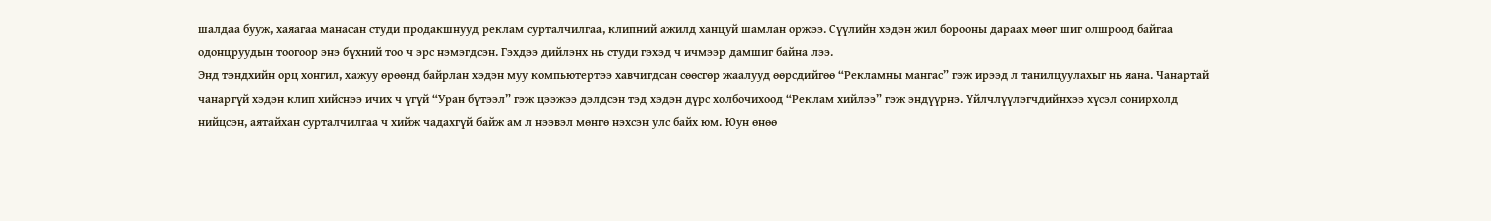шалдаа бууж, хаяагаа манасан студи продакшнууд реклам сурталчилгаа, клипний ажилд ханцуй шамлан оржээ. Сүүлийн хэдэн жил борооны дараах мөөг шиг олшроод байгаа одонцруудын тоогоор энэ бүхний тоо ч эрс нэмэгдсэн. Гэхдээ дийлэнх нь студи гэхэд ч ичмээр дамшиг байна лээ.
Энд тэндхийн орц хонгил, хажуу өрөөнд байрлан хэдэн муу компьютертээ хавчигдсан сөөсгөр жаалууд өөрсдийгөө “Рекламны мангас” гэж ирээд л танилцуулахыг нь яана. Чанартай чанаргүй хэдэн клип хийснээ ичих ч үгүй “Уран бүтээл” гэж цээжээ дэлдсэн тэд хэдэн дүрс холбочихоод “Реклам хийлээ” гэж эндүүрнэ. Үйлчлүүлэгчдийнхээ хүсэл сонирхолд нийцсэн, аятайхан сурталчилгаа ч хийж чадахгүй байж ам л нээвэл мөнгө нэхсэн улс байх юм. Юун өнөө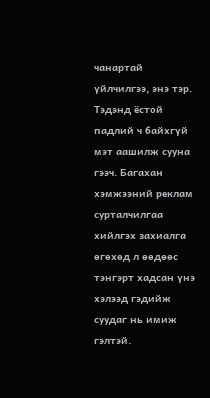чанартай үйлчилгээ, энэ тэр. Тэдэнд ёстой падлий ч байхгүй мэт аашилж сууна гээч. Багахан хэмжээний реклам сурталчилгаа хийлгэх захиалга өгөхөд л өөдөөс тэнгэрт хадсан үнэ хэлээд гэдийж суудаг нь имиж гэлтэй.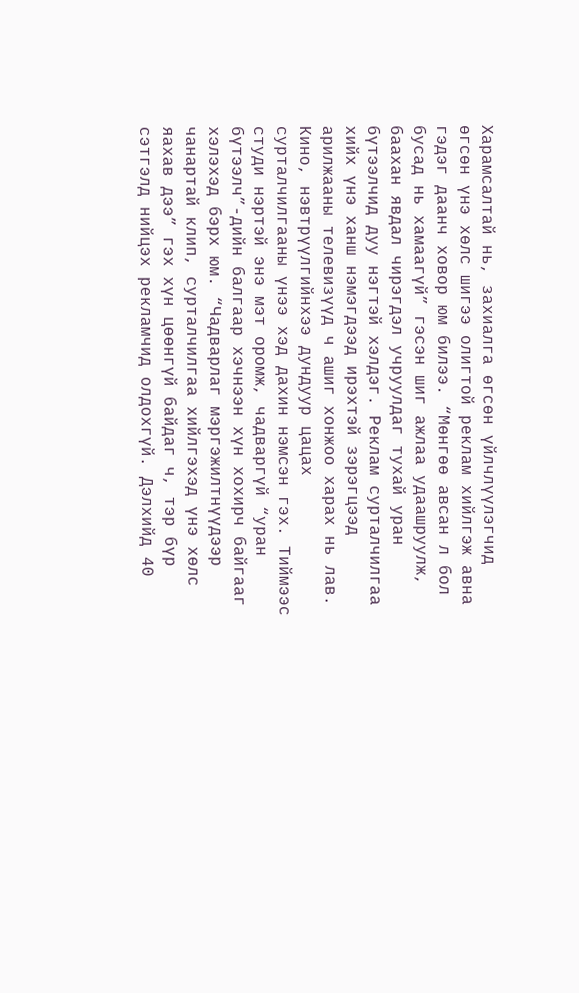Харамсалтай нь, захиалга өгсөн үйлчлүүлэгчид өгсөн үнэ хөлс шигээ олигтой реклам хийлгэж авна гэдэг даанч ховор юм билээ. “Мөнгөө авсан л бол бусад нь хамаагүй” гэсэн шиг ажлаа удаашруулж, баахан явдал чирэгдэл учруулдаг тухай уран бүтээлчид дуу нэгтэй хэлдэг. Реклам сурталчилгаа хийх үнэ ханш нэмэгдээд ирэхтэй зэрэгцээд арилжааны телевизүүд ч ашиг хонжоо харах нь лав. Кино, нэвтрүүлгийнхээ дундуур цацах сурталчилгааны үнээ хэд дахин нэмсэн гэх. Тиймээс студи нэртэй энэ мэт оромж, чадваргүй “уран бүтээлч”-дийн балгаар хэчнээн хүн хохирч байгааг хэлэхэд бэрх юм. “Чадварлаг мэргэжилтнүүдээр чанартай клип, сурталчилгаа хийлгэхэд үнэ хөлс яахав дээ” гэх хүн цөөнгүй байдаг ч, тэр бүр сэтгэлд нийцэх рекламчид олдохгүй. Дэлхийд 40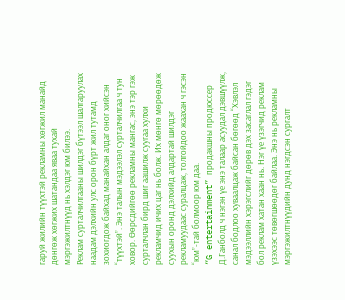гаруй жилийн түүхтэй рекламны хөгжил манайд дөнгөж хөгжих шатандаа яваа тухай мэргэжилтнүүд нь хэлдэг юм билээ.
Реклам сурталчилгааны шилдэг бүтээл шалгаруулах наадам дэлхийн улс орон бүрт жил тутамд зохиогдож байхад манайхан алдаг оног хийсэн “түүхтэй”. Энэ талын мэдээлэл сурталчилгаа ч тун ховор. Өөрсдийгөө рекламны мангас, энэ тэр гэж сурталчлан бирд шиг аашилж суугаа хулхи рекламчид ичих цаг нь болж. Их мөнгө мөрөөдөж суухын оронд дэлхийд алдартай шилдэг рекламуудаас суралцаж, толгойдоо жаахан ч гэсэн “юм”-тай болмоор юм даа.
“G entertainment” продакшны продюссер Д.Ганболд ч нэгэн үе энэ талаар асуудал дэвшүүлж, санал бодлоо хуваалцаж байсан бөгөөд “Хэвлэл мэдээллийн хэрэгслийг дөрөв дэх засаглал гэдэг бол реклам хатан хаан нь. Нэг үе үзэгчид реклам үзэхээс төвөгшөөдөг байлаа. Энэ нь рекламны мэргэжилтнүүдийн дунд нэгдсэн сургалт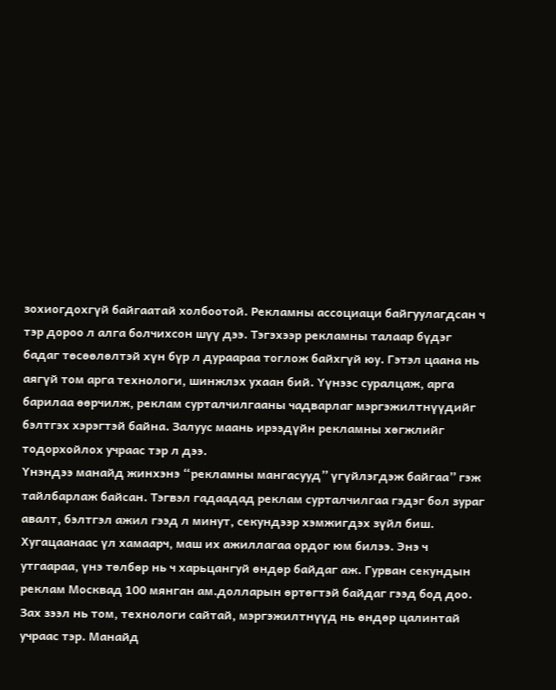зохиогдохгүй байгаатай холбоотой. Рекламны ассоциаци байгуулагдсан ч тэр дороо л алга болчихсон шүү дээ. Тэгэхээр рекламны талаар бүдэг бадаг төсөөлөлтэй хүн бүр л дураараа тоглож байхгүй юу. Гэтэл цаана нь аягүй том арга технологи, шинжлэх ухаан бий. Үүнээс суралцаж, арга барилаа өөрчилж, реклам сурталчилгааны чадварлаг мэргэжилтнүүдийг бэлтгэх хэрэгтэй байна. Залуус маань ирээдүйн рекламны хөгжлийг тодорхойлох учраас тэр л дээ.
Үнэндээ манайд жинхэнэ “рекламны мангасууд” үгүйлэгдэж байгаа” гэж тайлбарлаж байсан. Тэгвэл гадаадад реклам сурталчилгаа гэдэг бол зураг авалт, бэлтгэл ажил гээд л минут, секундээр хэмжигдэх зүйл биш. Хугацаанаас үл хамаарч, маш их ажиллагаа ордог юм билээ. Энэ ч утгаараа, үнэ төлбөр нь ч харьцангуй өндөр байдаг аж. Гурван секундын реклам Москвад 100 мянган ам.долларын өртөгтэй байдаг гээд бод доо. Зах зээл нь том, технологи сайтай, мэргэжилтнүүд нь өндөр цалинтай учраас тэр. Манайд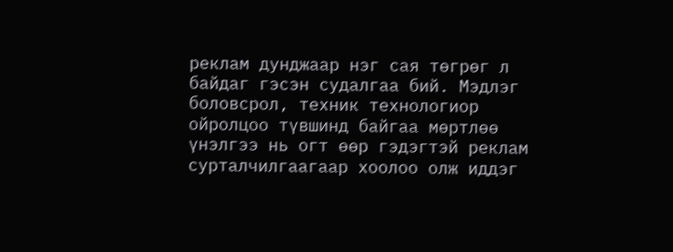реклам дунджаар нэг сая төгрөг л байдаг гэсэн судалгаа бий. Мэдлэг боловсрол, техник технологиор ойролцоо түвшинд байгаа мөртлөө үнэлгээ нь огт өөр гэдэгтэй реклам сурталчилгаагаар хоолоо олж иддэг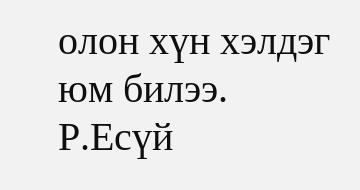олон хүн хэлдэг юм билээ.
Р.Есүй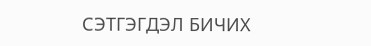СЭТГЭГДЭЛ БИЧИХ